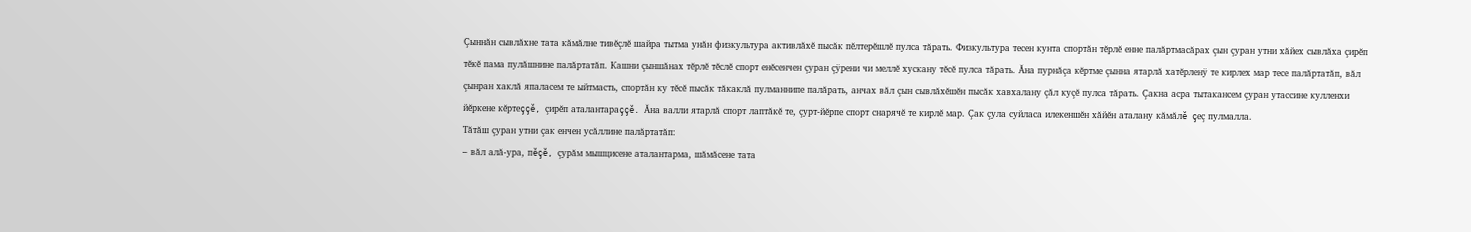Çыннăн сывлăхне тата кăмăлне тивĕçлĕ шайра тытма унăн физкультура активлăхĕ пысăк пĕлтерĕшлĕ пулса тăрать. Физкультура тесен кунта спортăн тĕрлĕ енне палăртмасăрах çын çуран утни хăйех сывлăха çирĕп тĕкĕ пама пулăшнине палăртатăп. Кашни çыншăнах тĕрлĕ тĕслĕ спорт енĕсенчен çуран çÿрени чи меллĕ хускану тĕсĕ пулса тăрать. Ăна пурнăçа кĕртме çынна ятарлă хатĕрленÿ те кирлех мар тесе палăртатăп, вăл çынран хаклă япаласем те ыйтмасть, спортăн ку тĕсĕ пысăк тăкаклă пулманнипе палăрать, анчах вăл çын сывлăхĕшĕн пысăк хавхалану çăл куçĕ пулса тăрать. Çакна асра тытакансем çуран утассине кулленхи йĕркене кĕртеççĕ, çирĕп аталантараççĕ. Ăна валли ятарлă спорт лаптăкĕ те, çурт-йĕрпе спорт снарячĕ те кирлĕ мар. Çак çула суйласа илекеншĕн хăйĕн аталану кăмăлĕ çеç пулмалла.
Тăтăш çуран утни çак енчен усăллине палăртатăп:
– вăл алă-ура, пĕçĕ, çурăм мышцисене аталантарма, шăмăсене тата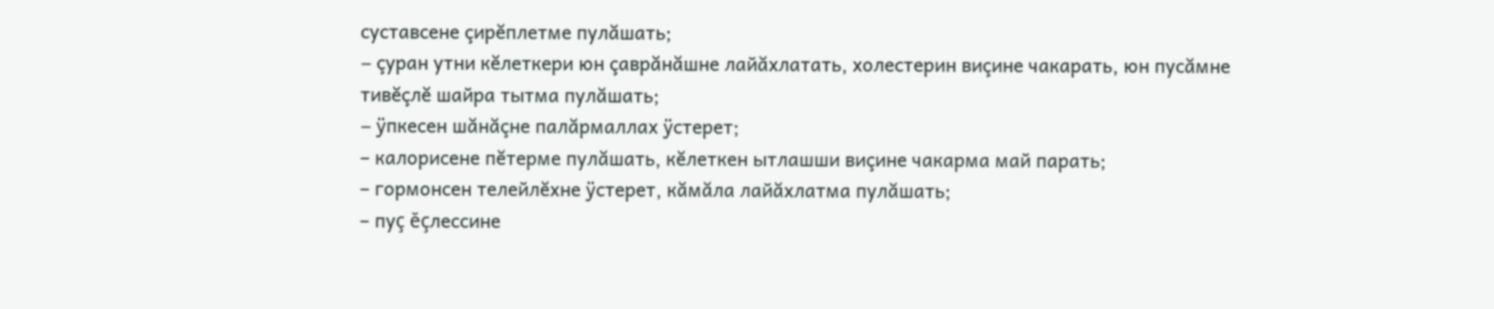суставсене çирĕплетме пулăшать;
– çуран утни кĕлеткери юн çаврăнăшне лайăхлатать, холестерин виçине чакарать, юн пусăмне тивĕçлĕ шайра тытма пулăшать;
– ÿпкесен шăнăçне палăрмаллах ÿстерет;
– калорисене пĕтерме пулăшать, кĕлеткен ытлашши виçине чакарма май парать;
– гормонсен телейлĕхне ÿстерет, кăмăла лайăхлатма пулăшать;
– пуç ĕçлессине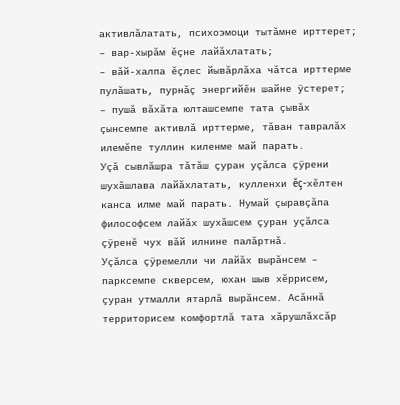активлăлатать, психоэмоци тытăмне ирттерет;
– вар-хырăм ĕçне лайăхлатать;
– вăй-халпа ĕçлес йывăрлăха чăтса ирттерме пулăшать, пурнăç энергийĕн шайне ÿстерет;
– пушă вăхăта юлташсемпе тата çывăх çынсемпе активлă ирттерме, тăван тавралăх илемĕпе туллин киленме май парать.
Уçă сывлăшра тăтăш çуран уçăлса çÿрени шухăшлава лайăхлатать, кулленхи ĕç-хĕлтен канса илме май парать. Нумай çыравçăпа философсем лайăх шухăшсем çуран уçăлса çÿренĕ чух вăй илнине палăртнă.
Уçăлса çÿремелли чи лайăх вырăнсем – парксемпе скверсем, юхан шыв хĕррисем, çуран утмалли ятарлă вырăнсем. Асăннă территорисем комфортлă тата хăрушлăхсăр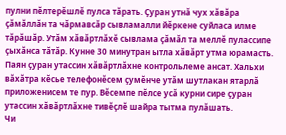пулни пĕлтерĕшлĕ пулса тăрать. Çуран утнă чух хăвăра çăмăллăн та чăрмавсăр сывламалли йĕркене суйласа илме тăрăшăр. Утăм хăвăртлăхĕ сывлама çăмăл та меллĕ пулассипе çыхăнса тăтăр. Кунне 30 минутран ытла хăвăрт утма юрамасть.
Паян çуран утассин хăвăртлăхне контрольлеме ансат. Хальхи вăхăтра кĕсье телефонĕсем çумĕнче утăм шутлакан ятарлă приложенисем те пур. Вĕсемпе пĕлсе усă курни сире çуран утассин хăвăртлăхне тивĕçлĕ шайра тытма пулăшать.
Чи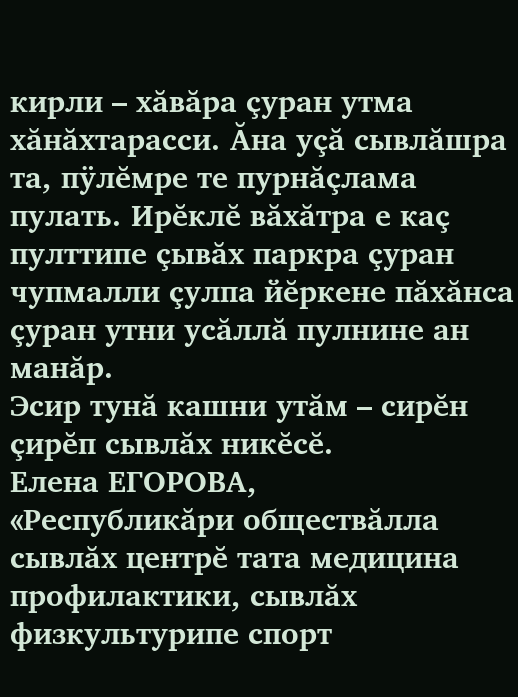кирли – хăвăра çуран утма хăнăхтарасси. Ăна уçă сывлăшра та, пÿлĕмре те пурнăçлама пулать. Ирĕклĕ вăхăтра е каç пулттипе çывăх паркра çуран чупмалли çулпа йĕркене пăхăнса çуран утни усăллă пулнине ан манăр.
Эсир тунă кашни утăм – сирĕн çирĕп сывлăх никĕсĕ.
Елена ЕГОРОВА,
«Республикăри обществăлла сывлăх центрĕ тата медицина профилактики, сывлăх физкультурипе спорт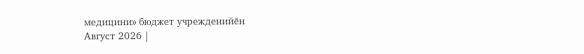медицини» бюджет учрежденийĕн
Август 2026 |